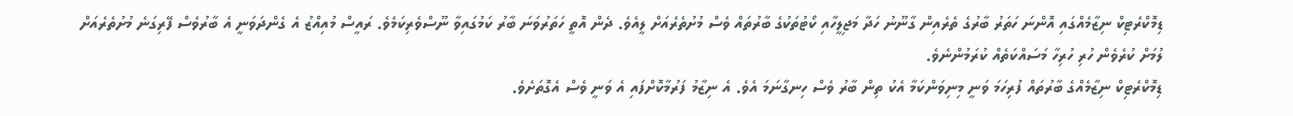ޑިމޮކްރެޓިކް ނިޒާމެއްގައި އޮންނަ ހަތަރު ބާރުގެ ތެރެއިން ގާނޫނު ހަދާ މަޖިލީހާއި ކޯޓުތަކުގެ ބާރުތައް ވެސް މުށުތެރެއަށް ލީއެވެ. ދެން އޮތީ ހަތަރުވަނަ ބާރު ކަމުގައިވާ ނޫސްވެރިކަމެވެ. ރައީސް މުއިއްޒު އެ ގެންދަވަނީ އެ ބާރުވެސް ފޭރިގަނެ މުށުތެރެއަށް ލުމަށް ކުރެވެން ހުރި ހުރިހާ މަސައްކަތެއް ކުރަމުންނެވެ.
ޑިމޮކްރެޓިކް ނިޒާމެއްގެ ބާރުތައް ފުރިހަމަ ވަނީ މިނިވަންކަމާ އެކު ތިން ބާރު ވެސް ހިނގާނަމަ އެވެ. އެ ނިޒާމު ފަރުމާކޮށްފައި އެ ވަނީ ވެސް އެގޮތަށެވެ.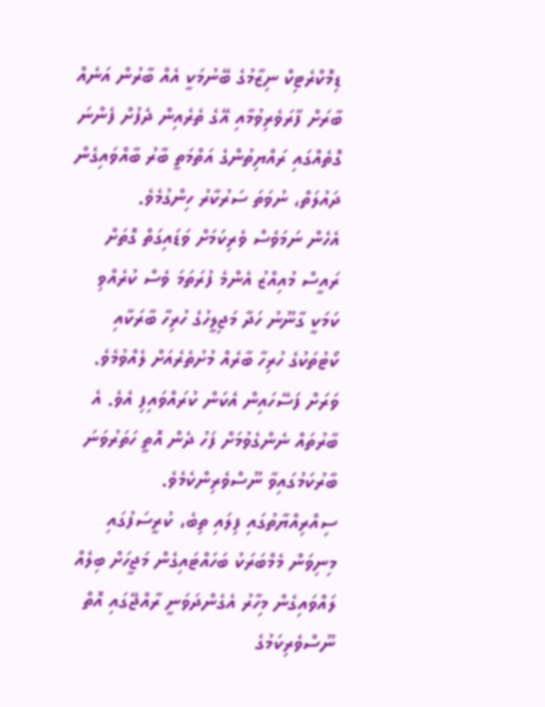ޑިމޮކްރެޓިކް ނިޒާމުގެ ބޭނުމަކީ އެއް ބާރުން އަނެއް ބާރަށް ފާރަވެރިވުމާއި އޭގެ ތެރެއިން ދެފުށް ފެންނަ ގޮތެއްގައި ރައްޔިތުންގެ އަތްމަތީ ބާރު ބާއްވައިގެން ދައުލަތް، ނުވަތަ ސަރުކާރު ހިންގުމެވެ.
އެހެން ނަމަވެސް ވެރިކަމަށް ވަޑައިގަތް ގޮތަށް ރައީސް މުއިއްޒު އެންމެ ފުރަތަމަ ވެސް ކުރެއްވި ކަމަކީ ގާނޫނު ހަދާ މަޖިލީހުގެ ހުރިހާ ބާރަކާއި ކޯޓުތަކުގެ ހުރިހާ ބާރެއް މުށުތެރެއަށް ލެއްވުމެވެ. ވަރަށް ފަސޭހައިން އެކަން ކުރައްވައިފި އެވެ. އެ ބާރުތައް ނެންގެވުމަށް ފަހު ދެން އޮތީ ހަތަރުވަނަ ބާރުކަމުގައިވާ ނޫސްވެރިންކެމެވެ.
ސިއްރިއްޔާތުގައި ފިލައި ތިބެ، ކުރީސަފުގައި މިނިވަން މެމްބަރަކު ބަހައްޓައިގެން މަޖީހަށް ބިލެއް ލައްވައިގެން މިހާރު އެގެންދަވަނީ ރާއްޖޭގައި އޮތް ނޫސްވެރިކަމުގެ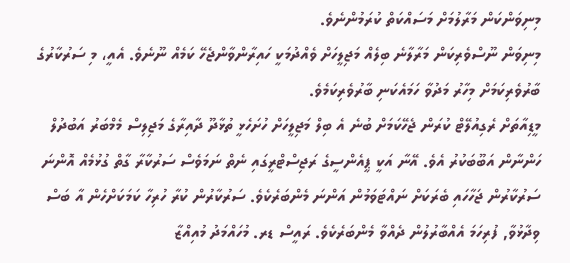މިނިވަންކަން މަރާލުމަށް މަސައްކަތް ކުރަމުންނެވެ.
މިނިވަން ނޫސްވެރިކަން މަރާލާނެ ބިލެއް މަޖިލީހަށް ވެއްދުމަކީ ހައިރާންވާންޖެހޭ ކަމެއް ނޫނެވެ. އެއީ، މި ސަރުކާރުގެ ބާރުވެރިކަމަށް މިހާރު މަދުވާ ހަމައެކަނި ބާރުވެރިކަމެވެ.
މީޑިއާތަށް ރެގިއުލޭޓް ކުރަން ޖެހޭކަމަށް ބުނެ އެ ބިލް މަޖިލީހަށް ހުށަހެޅީ ތުޅާދޫ ދާއިރާގެ މަޖިލިސް މެމްބަރު އަބުދުލް ހަންނާން އަބޫބަކުރު އެވެ. އޭނާ އަކީ ޕީއެންސީގެ ރަޖިސްޓްރީގައި ނެތް ނަމަވެސް ސަރުކާރާ ގާތް ގުޅުމެއް އޮންނަ ސަރުކާރުން ޖަހާހައި ބެރަކަށް ނައްޓަވަމުން އަންނަ މެންބަރެކެވެ. ސަރުކާރުން ކުރާ ހުރިހާ ކަމަކަށްހެން އާ ބަސް ވިދާޅުވާ, ފުރިހަމަ އެއްބާރުލުން ދެއްވާ މެންބަރެކެވެ. ރައީސް ޑރ. މުހައްމަދު މުއިއްޒާ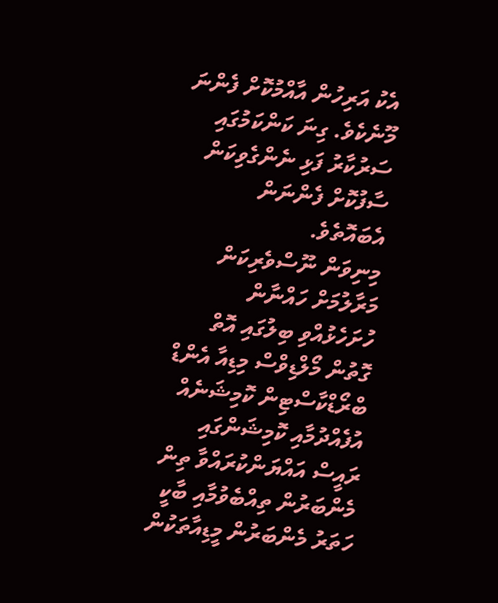އެކު އަރިހުން އާއްމުކޮށް ފެންނަ މޫނެކެވެ. ގިނަ ކަންކަމުގައި ސަރުކާރު ފަޅި ނެންގެވިކަން ސާފުކޮށް ފެންނަން އެބައޮތެވެ.
މިނިވަން ނޫސްވެރިކަން މަރާލުމަށް ހައްނާން ހުށަހެޅުއްވި ބިލުގައި އޮތް ގޮތުން މޯލްޑިވްސް މިޑިއާ އެންޑް ބްރޯޑްކާސްޓިން ކޮމިޝަނެއް އުފެއްދުމާއި ކޮމިޝަންގައި ރައީސް އައްޔަންކުރައްވާ ތިން މެންބަރުން ތިއްބެވުމާއި ބާކީ ހަތަރު މެންބަރުން މީޑިއާތަކުން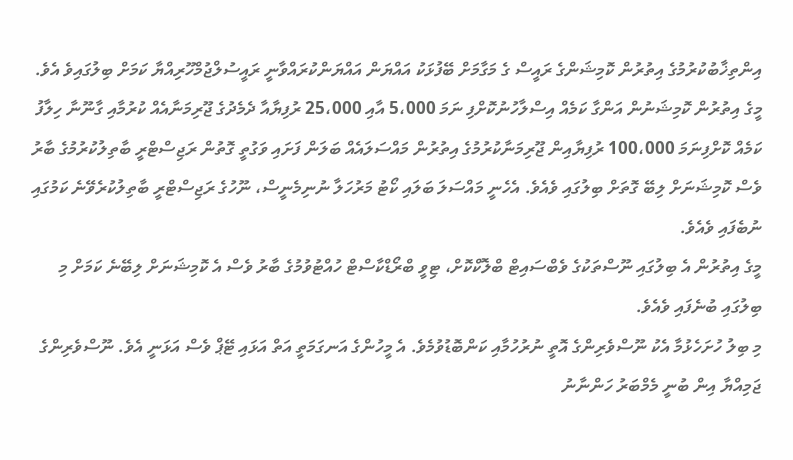އިންތިޚާބުކުރުމުގެ އިތުރުން ކޮމިޝަންގެ ރައީސް ގެ މަގާމަށް ބޭފުޅަކު އައްޔަން އައްޔަންކުރައްވާނީ ރައީސުލްޖުމްހޫރިއްޔާ ކަމަށް ބިލުގައިވެ އެވެ.
މީގެ އިތުރުން ކޮމިޝަނުން އަންގާ ކަމެއް އިސްލާހުނުކޮށްފި ނަމަ 5،000 އާއި 25،000 ރުފިޔާއާ ދެމެދުގެ ޖޫރިމަނާއެއް ކުރުމާއި ގާނޫނާ ހިލާފު ކަމެއް ކޮށްފިނަމަ 100،000 ރުފިޔާއިން ޖޫރިމަނާކުރުމުގެ އިތުރުން މައްސަލައެއް ބަލަން ފަށައި ވަގުތީ ގޮތުން ރަޖިސްޓްރީ ބާތިލުކުރުމުގެ ބާރު ވެސް ކޮމިޝަނަށް ލިބޭ ގޮތަށް ބިލުގައި ވެއެވެ. އެހެނީ މައްސަލަ ބަލައި ކޯޓު މަރުހަލާ ނުނިމެނީސް، ނޫހުގެ ރަޖިސްޓްރީ ބާތިލުކުރެވޭނެ ކަމުގައި ނުބެފައި ވެއެވެ.
މީގެ އިތުރުން އެ ބިލުގައި ނޫސްތަކުގެ ވެބްސައިޓް ބްލޮކްކޮށް، ޓިވީ ބްރޯޑްކާސްޓް ހުއްޓުވުމުގެ ބާރު ވެސް އެ ކޮމިޝަނަށް ލިބޭނެ ކަމަށް މި ބިލުގައި ބުނެފައި ވެއެވެ.
މި ބިލު ހުށަހެޅުމާ އެކު ނޫސްވެރިންގެ އޮތީ ނުރުހުމާއި ކަންބޮޑުވުމެވެ. އެ މީހުންގެ އަނގަމަތީ އަތް އަޅައި ޓޭޕް ވެސް އަޅަނީ އެވެ. ނޫސްވެރިންގެ ޖަމިއްޔާ އިން ބުނީ މެމްބަރު ހަންނާނު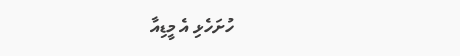ހުށަހެޅި އެ މީޑިއާ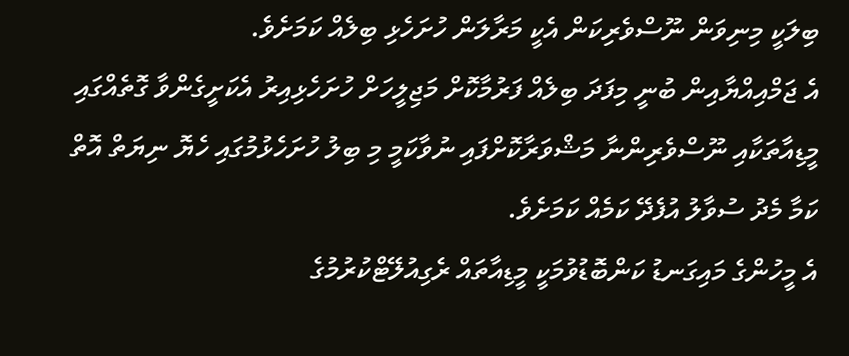ބިލަކީ މިނިވަން ނޫސްވެރިކަން އެކީ މަރާލަން ހުށަހެޅި ބިލެއް ކަމަށެވެ.
އެ ޖަމްއިއްޔާއިން ބުނީ މިފަދަ ބިލެއް ފަރުމާކޮށް މަޖިލީހަށް ހުށަހެޅިއިރު އެކަށީގެންވާ ގޮތެއްގައި މީޑިއާތަކާއި ނޫސްވެރިންނާ މަޝްވަރާކޮށްފައި ނުވާކަމީ މި ބިލު ހުށަހެޅުމުގައި ހެޔޮ ނިޔަތް އޮތް ކަމާ މެދު ސުވާލު އުފެދޭ ކަމެއް ކަމަށެވެ.
އެ މީހުންގެ މައިގަނޑު ކަންބޮޑުވުމަކީ މީޑިއާތައް ރެގިއުލޭޓްކުރުމުގެ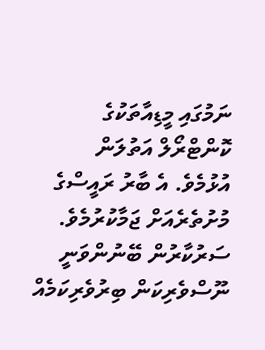ނަމުގައި މީޑިއާތަކުގެ ކޮންޓްރޯލް އަތުލަން އުޅުމެވެ. އެ ބާރު ރައީސްގެ މުށުތެރެއަށް ޖަމާކުރުމެވެ. ސަރުކާރުން ބޭނުންވަނީ ނޫސްވެރިކަން ބިރުވެރިކަމެއް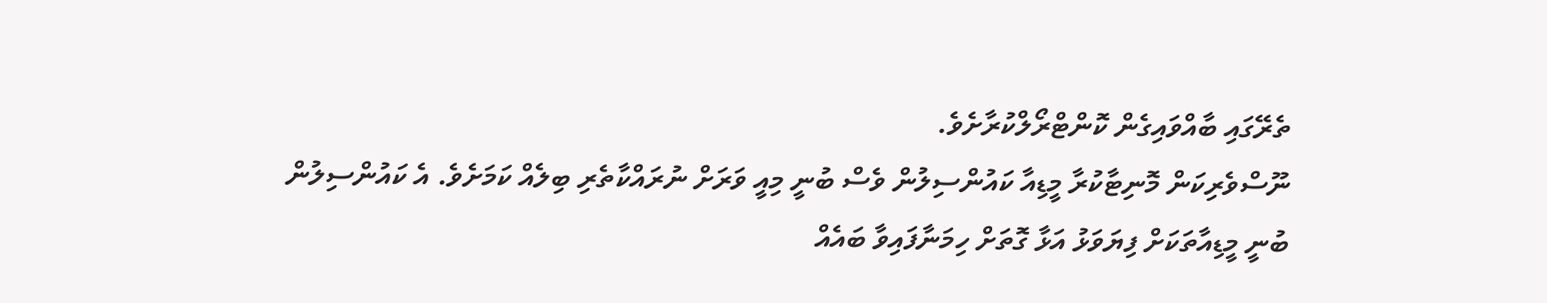ތެރޭގައި ބާއްވައިގެން ކޮންޓްރޯލްކުރާށެވެ.
ނޫސްވެރިކަން މޮނިޓާކުރާ މީޑިއާ ކައުންސިލުން ވެސް ބުނީ މިއީ ވަރަށް ނުރައްކާތެރި ބިލެއް ކަމަށެވެ. އެ ކައުންސިލުން ބުނީ މީޑިއާތަކަށް ފިޔަވަޅު އަޅާ ގޮތަށް ހިމަނާފައިވާ ބައެއް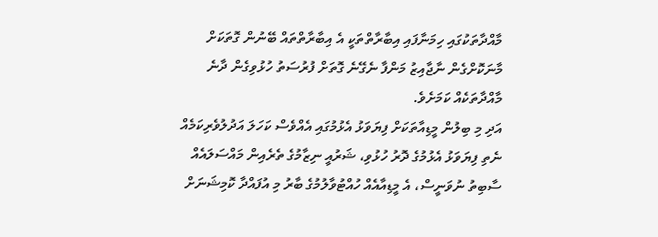މާއްދާތަކުގައި ހިމަނާފައި އިބާރާތްތަކީ އެ އިބާރާތްތައް ބޭނުން ގޮތަކަށް މާނަކޮށްގެން ނާޖާއިޒު މަންފާ ނެގޭނެ ގޮތަށް ފުރުސަތު ހުޅުވިގެން ދާނެ މާއްދާތަކެއް ކަމަށެވެ.
އަދި މި ބިލުން މީޑިއާތަކަށް ފިޔަވަޅު އެޅުމުގައި އެއްވެސް ކަހަލަ އަދުލުވެރިކަމެއް ނެތި ފިޔަވަޅު އެޅުމުގެ ދޮރު ހުޅުވި، ޝަރުއީ ނިޒާމުގެ ތެރެއިން މައްސަލައެއް ސާބިތު ނުވަނީސް، އެ މީޑިއާއެއް ހުއްޓުވާލުމުގެ ބާރު މި އުފައްދާ ކޮމިޝަނަށް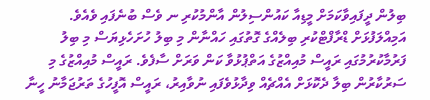ބިލުން ދީފައިވާކަމަށް މީޑިއާ ކައުންސިލުން އާންމުކުރި ނ ވެސް ބުނެފައި ވެއެވެ.
އަމިއްލަފުޅަށް ޑްރާފްޓްކުރި ބިލެއްގެ ގޮތުގައި ހައްނާން މި ބިލު ހުށަހެޅިޔަސް މި ބިލު ފަރުމާކުރުމުގައި ރައީސް މުއިއްޒުގެ އަތްޕުޅުވާ ކަން ވަރަށް ސާފެވެ. ރައީސް މުއިއްޒުގެ މި ސަރުކާރުން ބިލާ ދެކޮޅަށް އެއްޗެއް ވިދާޅުވެފައި ނުވާއިރު، ރައީސް އޮފީހުގެ ތަރުޖަމާނު ހީނާ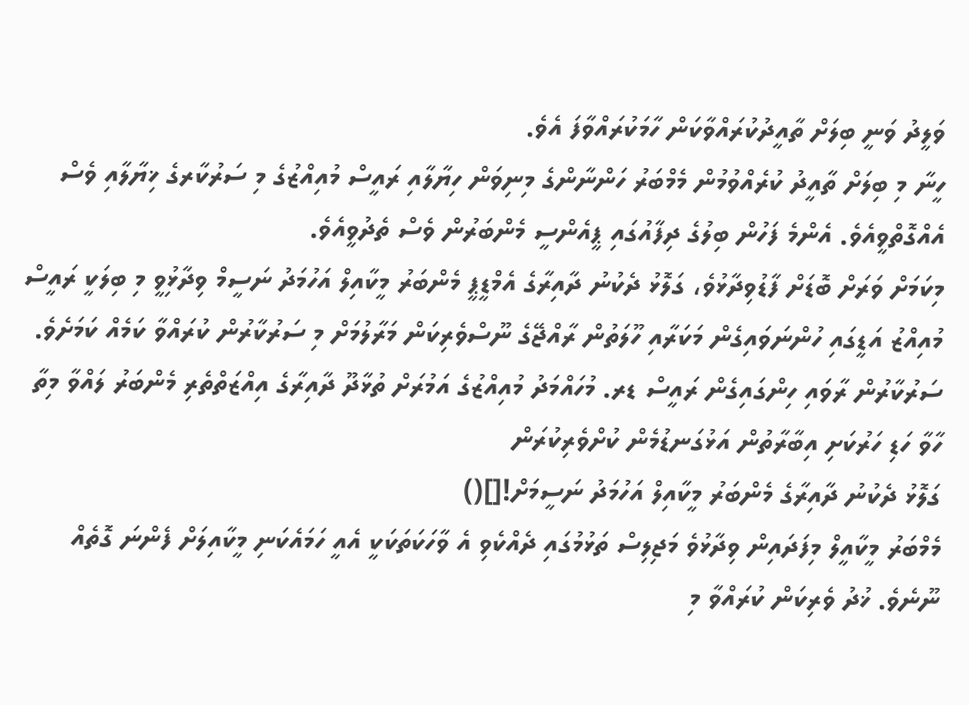ވަލީދު ވަނީ ބިލަށް ތާއީދުކުރައްވާކަން ހާމަކުރައްވާފަ އެވެ.
ހީނާ މި ބިލަށް ތާއީދު ކުރެއްވުމުން މެމްބަރު ހަންނާންގެ މިނިވަން ހިޔާލާއި ރައީސް މުއިއްޒުގެ މި ސަރުކާރގެ ޚިޔާލާއި ވެސް އެއްގޮތްވީއެވެ. އެންމެ ފަހުން ބިލުގެ ދިފާއުގައި ޕީއެންސީ މެންބަރުން ވެސް ތެދުވީއެވެ.
މިކަމަށް ވަރަށް ބޮޑަށް ފާޑުވިދާޅުވެ، ގަލޮޅު ދެކުނު ދާއިރާގެ އެމްޑީޕީ މެންބަރު މީކާއިލް އަހުމަދު ނަސީމް ވިދާޅުިވީ މި ބިލަކީ ރައީސް މުއިއްޒު އަޑީގައި ހުންނަވައިގެން މަކަރާއި ހޫލަތުން ރާއްޖޭގެ ނޫސްވެރިކަން މަރާލުމަށް މި ސަރުކާރުން ކުރައްވާ ކަމެއް ކަމަށެވެ.
ސަރުކާރުން ރާވައި ހިންގައިގެން ރައީސް ޑރ. މުހައްމަދު މުއިއްޒުގެ އަމުރަށް ތުޅާދޫ ދާއިރާގެ އިއްޒަތްތެރި މެންބަރު ލައްވާ މިތާ ހާވާ ހަޑި ހަރުކަށި އިބާރާތުން އަޅުގަނޑުމެން ކުށްވެރިކުރަން
ގަލޮޅު ދެކުނު ދާއިރާގެ މެންބަރު މީކާއިލް އަހުމަދު ނަސީމަށް![]()
މެމްބަރު މީކާއީލް މިފަދައިން ވިދާޅުވެ މަޖިލިސް ތަޅުމުގައި ދެއްކެވި އެ ވާހަކަތަކަކީ އެއީ ހަމައެކަނި މީކާއިލަށް ފެންނަ ގޮތެއް ނޫނެވެ. ޚުދު ވެރިކަން ކުރައްވާ މި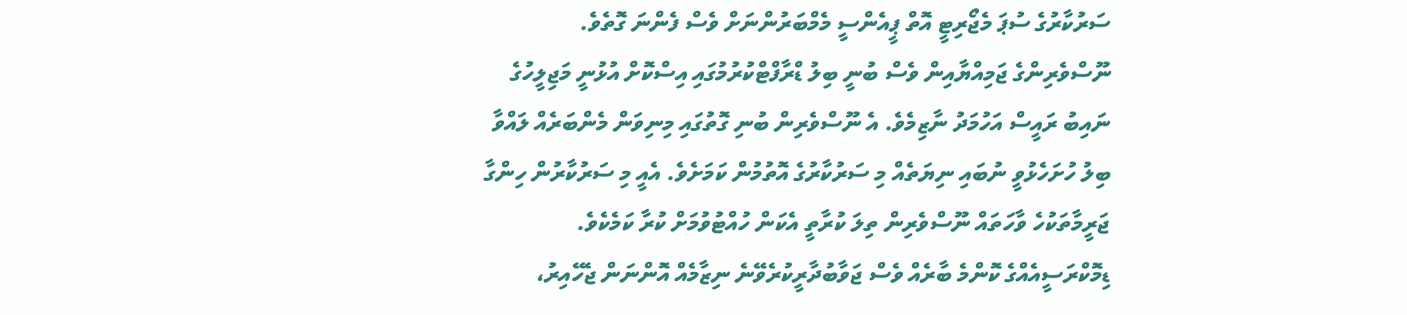ސަރުކާރުގެ ސުޕަ މެޖޯރިޓީ އޮތް ޕީއެންސީ މެމްބަރުންނަށް ވެސް ފެންނަ ގޮތެވެ.
ނޫސްވެރިންގެ ޖަމިއްޔާއިން ވެސް ބުނީ ބިލު ޑްރާފްޓްކުރުމުގައި އިސްކޮށް އުޅުނީ މަޖިލީހުގެ ނައިބު ރައީސް އަހުމަދު ނާޒިމެވެ. އެ ނޫސްވެރިން ބުނި ގޮތުގައި މިނިވަން މެންބަރެއް ލައްވާ ބިލު ހުށަހެޅުވީ ނުބައި ނިޔަތެއް މި ސަރުކާރުގެ އޮތުމުން ކަމަށެވެ. އެއީ މި ސަރުކާރުން ހިންގާ ޖަރީމާތަކުހެ ވާހަތައް ނޫސްވެރިން ތިލަ ކުރާތީ އެކަން ހުއްޓުވުމަށް ކުރާ ކަމެކެވެ.
ޑިމޮކްރަސީއެއްގެ ކޮންމެ ބާރެއް ވެސް ޖަވާބުދާރީކުރެވޭނެ ނިޒާމެއް އޮންނަން ޖެހޭއިރު،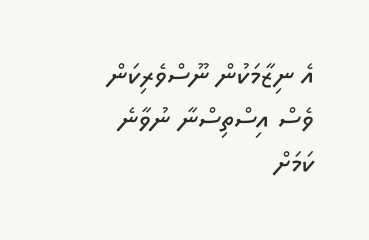އެ ނިޒާމަކުން ނޫސްވެރިކަން ވެސް އިސްތިސްނާ ނުވާނެ ކަމަށް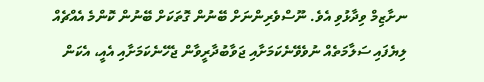ނށާޒިމް ވިދާޅުވި އެވެ. ނޫސްވެރިންނަށް ބޭނުން ގޮތަކަށް ބޭނުން ކޮންމެ އެއްޗެއް ލިޔެފައި ސަލާމަތެއް ނުވެވޭނެކަމަށާއި ޖަވާބުދާރީވާން ޖެހޭނެކަމަށާއި އެއީ، އެކަން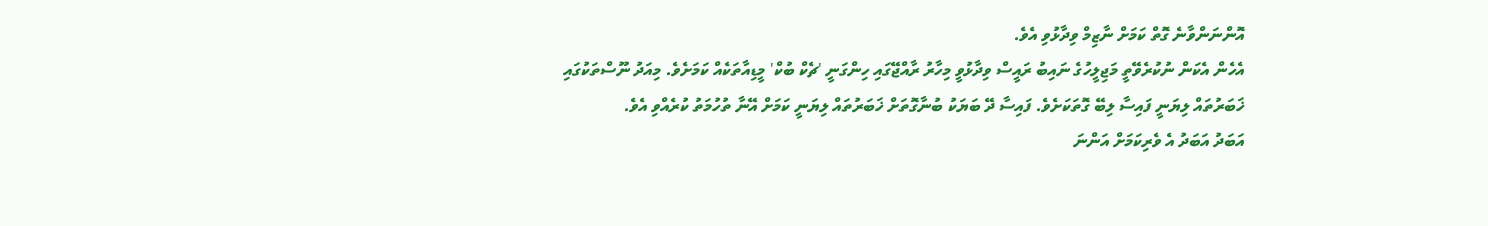އޮންނަންވާނެ ގޮތް ކަމަށް ނާޒިމް ވިދާޅުވި އެވެ.
އެހެން އެކަން ނުކުރެވޭތީ މަޖިލީހުގެ ނައިބު ރައީސް ވިދާޅުވީ މިހާރު ރާއްޖޭގައި ހިންގަނީ 'ޗެކް ބުކް' މީޑިއާތަކެއް ކަމަށެވެ. މިއަދު ނޫސްތަކުގައި ޚަބަރުތައް ލިޔަނީ ފައިސާ ލިބޭ ގޮތަކަށެވެ. ފައިސާ ދޭ ބަޔަކު ބުނާގޮތަށް ޚަބަރުތައް ލިޔަނީ ކަމަށް އޭނާ ތުހުމަތު ކުރެއްވި އެވެ.
އަބަދު އަބަދު އެ ވެރިކަމަށް އަންނަ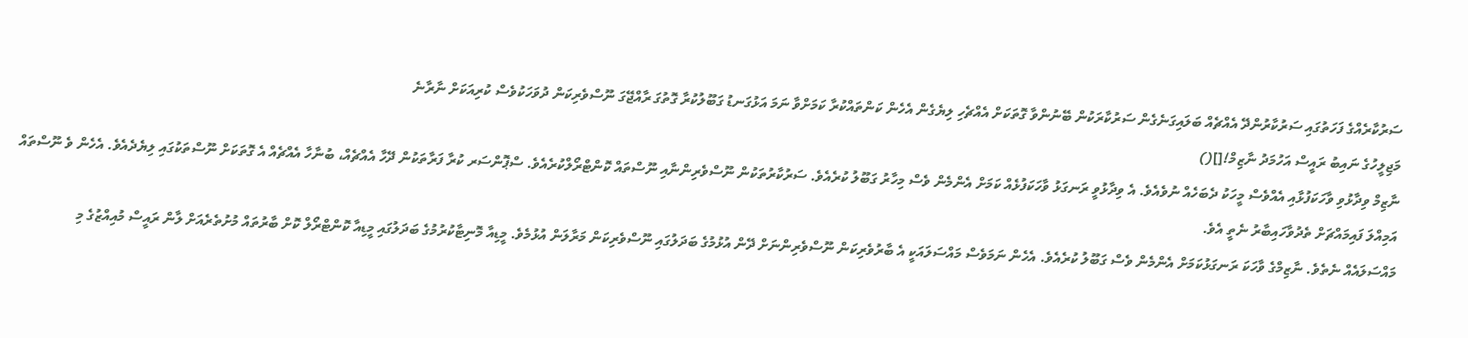ސަރުކާރެއްގެ ފަހަތުގައި ސަރުކާރުންދޭ އެއްޗެއް ބަލައިގަނެގެން ސަރުކާރަކުން ބޭނުންވާ ގޮތަކަށް އެއްޗެހި ލިޔެގެން އެހެން ކަންތައްކުރާ ކަމަށްވާ ނަމަ އަޅުގަނޑު ގަބޫލުކުރާ ގޮތުގަ ރާއްޖޭގަ ނޫސްވެރިކަން ދުވަހަކުވެސް ކުރިއަކަށް ނާރާނެ
މަޖިލީހުގެ ނައިބު ރައީސް އަހުމަދު ނާޒިމް![]()
ނާޒިމް ވިދާޅުވި ވާހަކަފުޅާއި އެއްވެސް މީހަކު ދެބަހެއް ނުވެއެވެ. އެ ވިދާޅުވީ ރަނގަޅު ވާހަކަފުޅެއް ކަމަށް އެންމެން ވެސް މިހާރު ގަބޫލު ކުރެއެވެ. ސަރުކާރުތަކުން ނޫސްވެރިންނާއި ނޫސްތައް ކޮންޓްރޯލްކުރެއެވެ. ސްޕޮންސަރ ކުރާ ފަރާތަކުން ދޭހާ އެއްޗެއް، ބުނާހާ އެއްޗެއް އެ ގޮތަކަށް ނޫސްތަކުގައި ލިޔެދެއެވެ. އެހެން ވެ ނޫސްތައް އަމިއްލަ ފައިމައްޗަށް ތެދުވާހައިބާރު ނެތީ އެވެ.
މައްސަލައެއް ނެތެވެ. ނާޒިމްގެ ވާހަކަ ރަނގަޅުކަމަށް އެންމެން ވެސް ގަބޫލު ކުރެއެވެ. އެހެން ނަމަވެސް މައްސަލައަކީ އެ ބާރުވެރިކަން ނޫސްވެރިންނަށް ދޭން އުޅުމުގެ ބަދަލުގައި ނޫސްވެރިކަން މަރާލަން އުޅުމެވެ. މީޑިއާ މޮނިޓާކުރުމުގެ ބަދަލުގައި މީޑިއާ ކޮންޓްރޯލް ކޮށް ބާރުތައް މުށުތެރެއަށް ލާން ރައީސް މުއިއްޒުގެ މި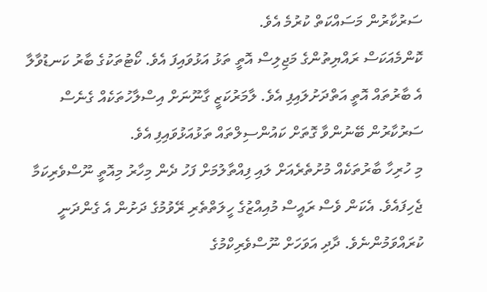ސަރުކާރުން މަސައްކަތް ކުރުމެ އެވެ.
ކޮންމެއަކަސް ރައްޔިތުންގެ މަޖިލިސް އޮތީ ތަޅު އަޅުވައިފަ އެވެ. ކޯޓުތަކުގެ ބާރު ކަނޑުވާލާ އެ ބާރުތައް އޮތީ އަތްދަށުލައިފި އެވެ. ލާމަރުކަޒީ ގާނޫނަށް އިސްލާހުތަކެއް ގެނެސް ސަރުކާރުން ބޭނުންވާ ގޮތަށް ކައުންސިލްތައް ތަޅުއަޅުވައިފި އެވެ.
މި ހުރިހާ ބާރުތަކެއް މުށުތެރެއަށް ލައި ފިއްތާލުމަށް ފަހު ދެން މިހާރު މިއޮތީ ނޫސްވެރިކަމާ ޖެހިފައެވެ. އެކަން ވެސް ރައީސް މުއިއްޒުގެ ހީލަތްތެރި ރޭވުމުގެ ދަށުން އެ ގެންދަނީ ކުރައްވަމުންނެވެ. ދާދި އަވަހަށް ނޫސްވެރިކްމުގެ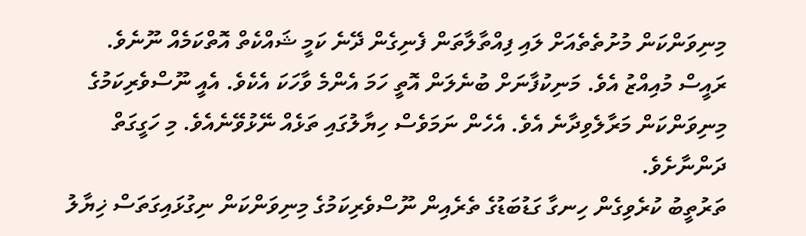މިނިވަންކަން މުށުތެތެއަށް ލައި ފިއްތާލާތަން ފެނިގެން ދޭނެ ކަމީ ޝައްކެތް އޮތްކަމެއް ނޫނެވެ.
ރައީސް މުއިއްޒު އެވެ. މަނިކުފާނަށް ބުނެލަން އޮތީ ހަމަ އެންމެ ވާހަކަ އެކެވެ. އެއީ ނޫސްވެރިކަމުގެ މިނިވަންކަން މަރާލެވިދާނެ އެވެ. އެހެން ނަމަވެސް ހިޔާލުގައި ތަޅެއް ނޭޅުވޭނެއެވެ. މި ހަގީގަތް ދަންނާށެވެ.
ތަރުތީބު ކުރެވިގެން ހިނގާ ގަޑުބަޑުގެ ތެރެއިން ނޫސްވެރިކަމުގެ މިނިވަންކަން ނިގުޅައިގަތަސް ޚިޔާލު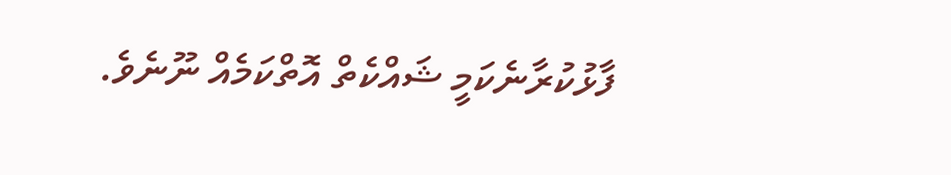ފާޅުކުރާނެކަމީ ޝައްކެތް އޮތްކަމެއް ނޫނެވެ.